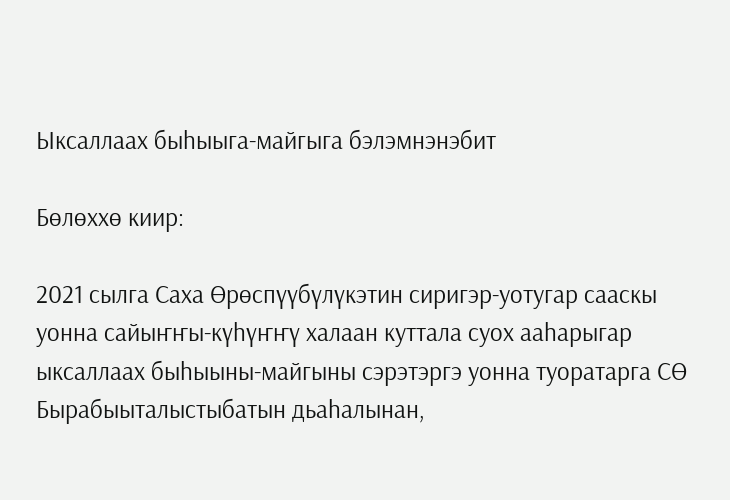Ыксаллаах быһыыга-майгыга бэлэмнэнэбит

Бөлөххө киир:

2021 сылга Саха Өрөспүүбүлүкэтин сиригэр-уотугар сааскы  уонна сайыҥҥы-күһүҥҥү халаан куттала суох ааһарыгар ыксаллаах быһыыны-майгыны сэрэтэргэ уонна туоратарга СӨ Бырабыыталыстыбатын дьаһалынан,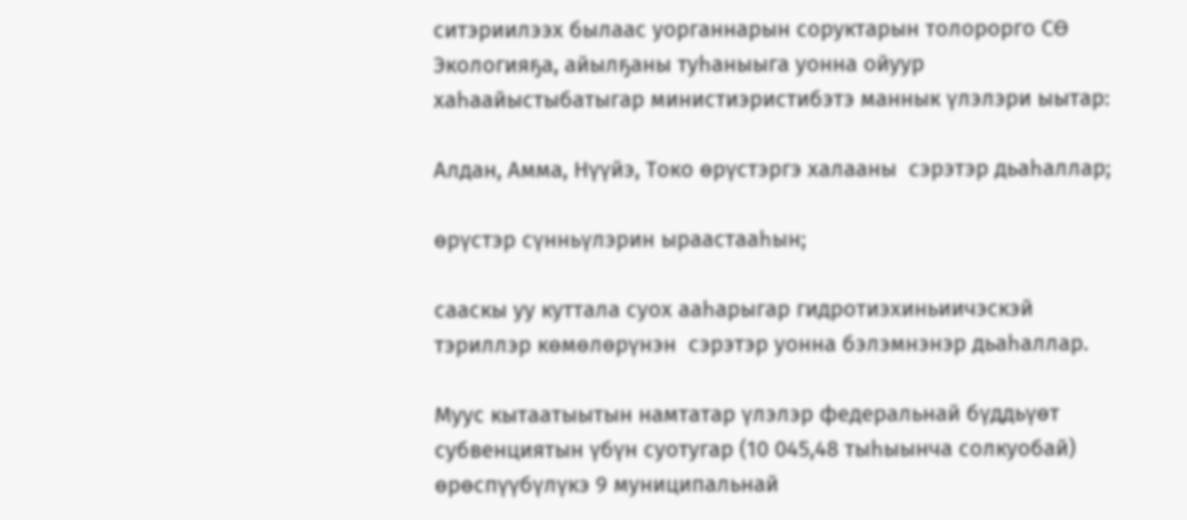ситэриилээх былаас уорганнарын соруктарын толорорго СӨ Экологияҕа, айылҕаны туһаныыга уонна ойуур хаһаайыстыбатыгар министиэристибэтэ маннык үлэлэри ыытар:

Алдан, Амма, Нүүйэ, Токо өрүстэргэ халааны  сэрэтэр дьаһаллар;

өрүстэр сүнньүлэрин ыраастааһын;

сааскы уу куттала суох ааһарыгар гидротиэхиньиичэскэй тэриллэр көмөлөрүнэн  сэрэтэр уонна бэлэмнэнэр дьаһаллар.

Муус кытаатыытын намтатар үлэлэр федеральнай бүддьүөт субвенциятын үбүн суотугар (10 045,48 тыһыынча солкуобай) өрөспүүбүлүкэ 9 муниципальнай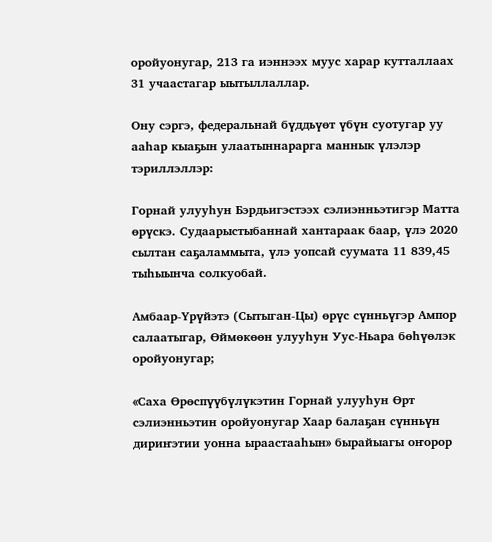оройуонугар, 213 га иэннээх муус харар кутталлаах 31 учаастагар ыытыллаллар.

Ону сэргэ, федеральнай бүддьүөт үбүн суотугар уу ааһар кыаҕын улаатыннарарга маннык үлэлэр тэриллэллэр:

Горнай улууһун Бэрдьигэстээх сэлиэнньэтигэр Матта өрүскэ. Судаарыстыбаннай хантараак баар, үлэ 2020 сылтан саҕаламмыта, үлэ уопсай суумата 11 839,45 тыһыынча солкуобай.

Амбаар-Үрүйэтэ (Сытыган-Цы) өрүс сүнньүгэр Ампор салаатыгар, Өймөкөөн улууһун Уус-Ньара бөһүөлэк оройуонугар;

«Саха Өрөспүүбүлүкэтин Горнай улууһун Өрт сэлиэнньэтин оройуонугар Хаар балаҕан сүнньүн дириҥэтии уонна ыраастааһын» бырайыагы оҥорор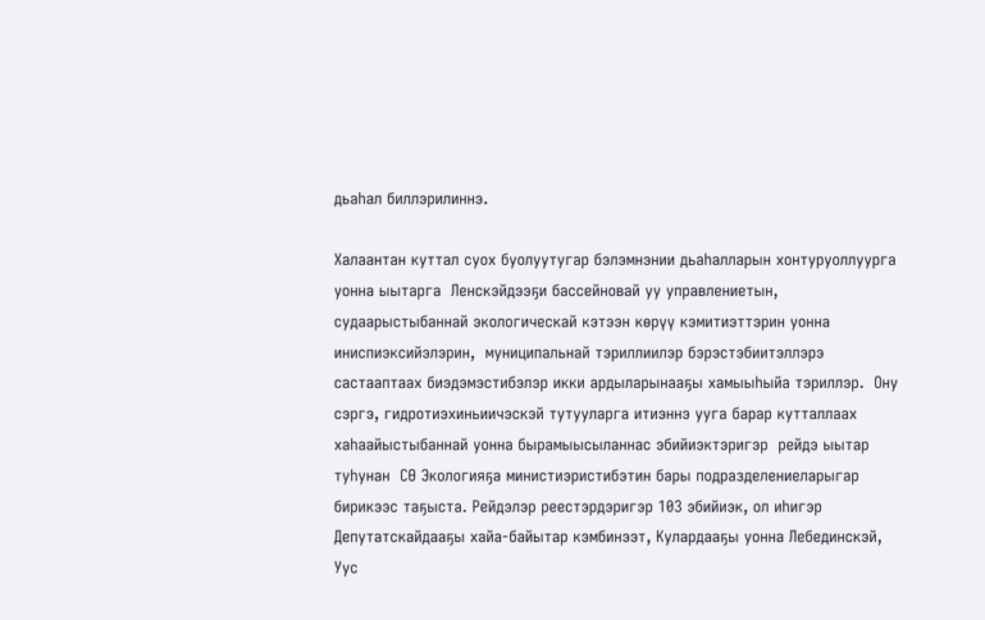дьаһал биллэрилиннэ.

Халаантан куттал суох буолуутугар бэлэмнэнии дьаһалларын хонтуруоллуурга уонна ыытарга  Ленскэйдээҕи бассейновай уу управлениетын, судаарыстыбаннай экологическай кэтээн көрүү кэмитиэттэрин уонна иниспиэксийэлэрин,  муниципальнай тэриллиилэр бэрэстэбиитэллэрэ састааптаах биэдэмэстибэлэр икки ардыларынааҕы хамыыһыйа тэриллэр.  Ону сэргэ, гидротиэхиньиичэскэй тутууларга итиэннэ ууга барар кутталлаах хаһаайыстыбаннай уонна бырамыысыланнас эбийиэктэригэр  рейдэ ыытар туһунан  СӨ Экологияҕа министиэристибэтин бары подразделениеларыгар бирикээс таҕыста. Рейдэлэр реестэрдэригэр 103 эбийиэк, ол иһигэр Депутатскайдааҕы хайа-байытар кэмбинээт, Кулардааҕы уонна Лебединскэй, Уус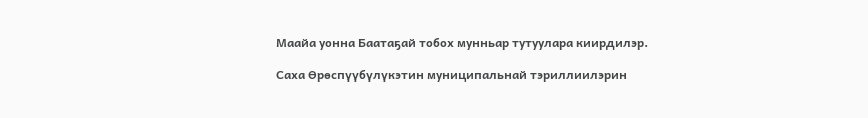Маайа уонна Баатаҕай тобох мунньар тутуулара киирдилэр.

Саха Өрөспүүбүлүкэтин муниципальнай тэриллиилэрин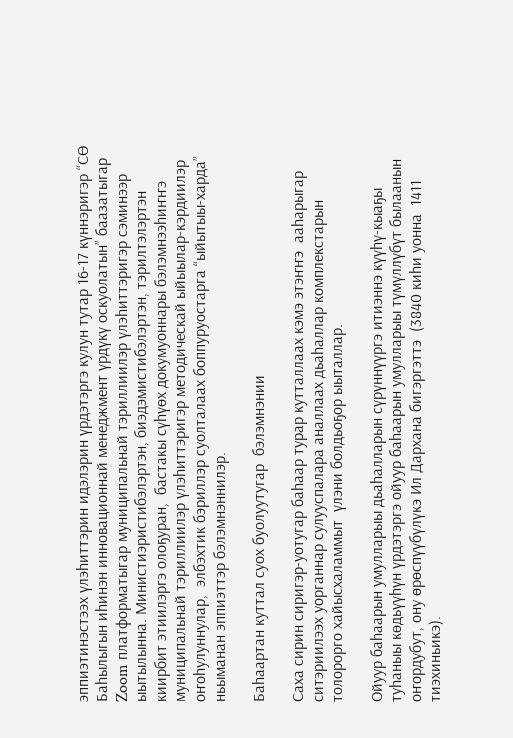эппиэтинэстээх үлэһиттэрин идэлэрин үрдэтэргэ кулун тутар 16-17 күннэригэр “СӨ Баһылыгын иһинэн инновационнай менеджмент үрдүкү оскуолатын” баазатыгар Zoom платформатыгар муниципальнай тэриллиилэр үлэһиттэригэр сэминээр ыытылынна. Министиэристибэлэртэн, биэдэмистибэлэртэн, тэрилтэлэртэн  киирбит этиилэргэ олоҕуран,  бастакы сүһүөх докумуоннары бэлэмнээһиҥҥэ  муниципальнай тэриллиилэр үлэһиттэригэр методическай ыйыылар-кэрдиилэр оҥоһулуннулар,  элбэхтик бэриллэр суолталаах боппуруостарга “ыйытыы-харда” ньыманан эппиэттэр бэлэмнэннилэр.

Баһаартан куттал суох буолуутугар  бэлэмнэнии

Саха сирин сиригэр-уотугар баһаар турар кутталлаах кэмэ этэҥҥэ  ааһарыгар ситэриилээх уорганнар сулууспалара аналлаах дьаһаллар комплекстарын толорорго хайысхаламмыт  үлэни болдьоҕор ыыталлар.

Ойуур баһаарын умулларыы дьаһалларын сүрүннүүргэ итиэннэ күүһү-кыаҕы туһаныы көдьүүһүн үрдэтэргэ ойуур баһаарын умулларыы түмүллүбүт былаанын оҥордубут, ону өрөспүүбүлүкэ Ил Дархана бигэргэттэ  (3840 киһи уонна  1411 тиэхиньикэ).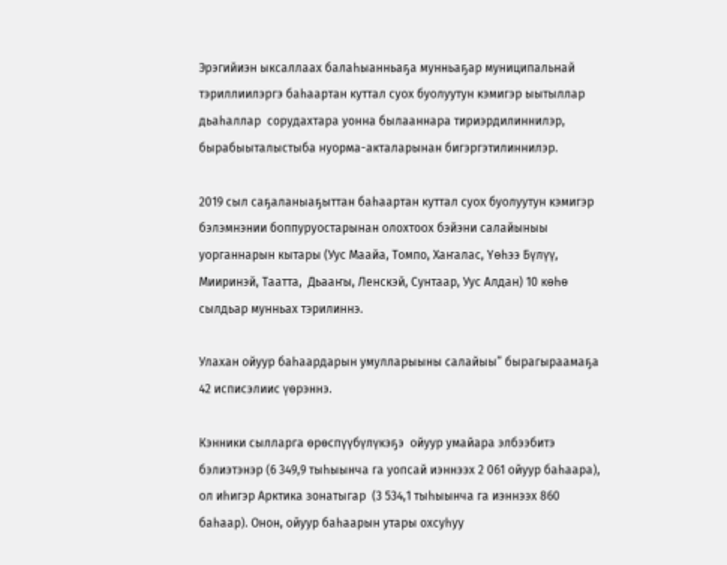Эрэгийиэн ыксаллаах балаһыанньаҕа мунньаҕар муниципальнай тэриллиилэргэ баһаартан куттал суох буолуутун кэмигэр ыытыллар дьаһаллар  сорудахтара уонна былааннара тириэрдилиннилэр, бырабыыталыстыба нуорма-акталарынан бигэргэтилиннилэр.

2019 сыл саҕаланыаҕыттан баһаартан куттал суох буолуутун кэмигэр бэлэмнэнии боппуруостарынан олохтоох бэйэни салайыныы уорганнарын кытары (Уус Маайа, Томпо, Хаҥалас, Үөһээ Бүлүү, Мииринэй, Таатта,  Дьааҥы, Ленскэй, Сунтаар, Уус Алдан) 10 көһө сылдьар мунньах тэрилиннэ.

Улахан ойуур баһаардарын умулларыыны салайыы” бырагыраамаҕа 42 исписэлиис үөрэннэ.

Кэнники сылларга өрөспүүбүлүкэҕэ  ойуур умайара элбээбитэ бэлиэтэнэр (6 349,9 тыһыынча га уопсай иэннээх 2 061 ойуур баһаара), ол иһигэр Арктика зонатыгар  (3 534,1 тыһыынча га иэннээх 860 баһаар). Онон, ойуур баһаарын утары охсуһуу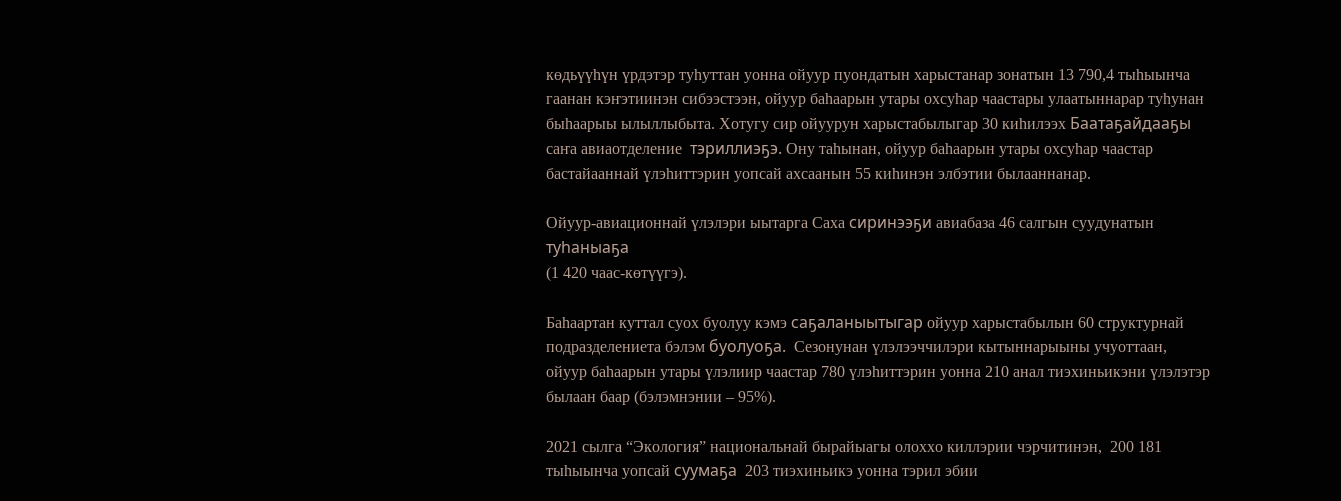көдьүүһүн үрдэтэр туһуттан уонна ойуур пуондатын харыстанар зонатын 13 790,4 тыһыынча гаанан кэҥэтиинэн сибээстээн, ойуур баһаарын утары охсуһар чаастары улаатыннарар туһунан быһаарыы ылыллыбыта. Хотугу сир ойуурун харыстабылыгар 30 киһилээх Баатаҕайдааҕы саҥа авиаотделение  тэриллиэҕэ. Ону таһынан, ойуур баһаарын утары охсуһар чаастар бастайааннай үлэһиттэрин уопсай ахсаанын 55 киһинэн элбэтии былааннанар.

Ойуур-авиационнай үлэлэри ыытарга Саха сиринээҕи авиабаза 46 салгын суудунатын туһаныаҕа
(1 420 чаас-көтүүгэ).

Баһаартан куттал суох буолуу кэмэ саҕаланыытыгар ойуур харыстабылын 60 структурнай подразделениета бэлэм буолуоҕа.  Сезонунан үлэлээччилэри кытыннарыыны учуоттаан, ойуур баһаарын утары үлэлиир чаастар 780 үлэһиттэрин уонна 210 анал тиэхиньикэни үлэлэтэр  былаан баар (бэлэмнэнии – 95%).

2021 сылга “Экология” национальнай бырайыагы олоххо киллэрии чэрчитинэн,  200 181 тыһыынча уопсай суумаҕа  203 тиэхиньикэ уонна тэрил эбии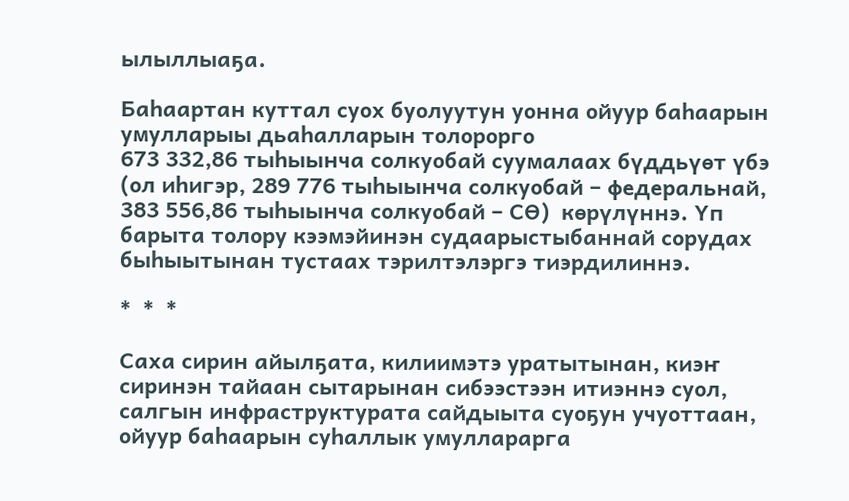ылыллыаҕа.

Баһаартан куттал суох буолуутун уонна ойуур баһаарын умулларыы дьаһалларын толорорго
673 332,86 тыһыынча солкуобай суумалаах бүддьүөт үбэ (ол иһигэр, 289 776 тыһыынча солкуобай – федеральнай, 383 556,86 тыһыынча солкуобай – СӨ)  көрүлүннэ. Үп барыта толору кээмэйинэн судаарыстыбаннай сорудах быһыытынан тустаах тэрилтэлэргэ тиэрдилиннэ.

*  *  *

Саха сирин айылҕата, килиимэтэ уратытынан, киэҥ сиринэн тайаан сытарынан сибээстээн итиэннэ суол, салгын инфраструктурата сайдыыта суоҕун учуоттаан, ойуур баһаарын суһаллык умулларарга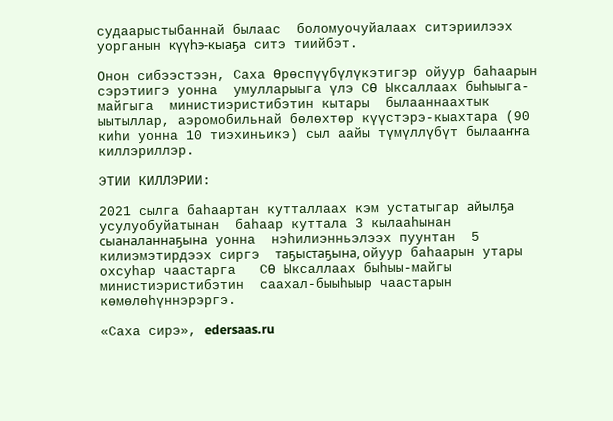судаарыстыбаннай былаас  боломуочуйалаах ситэриилээх уорганын күүһэ-кыаҕа ситэ тиийбэт.

Онон сибээстээн, Саха Өрөспүүбүлүкэтигэр ойуур баһаарын сэрэтиигэ уонна  умулларыыга үлэ СӨ Ыксаллаах быһыыга-майгыга  министиэристибэтин кытары  былааннаахтык ыытыллар, аэромобильнай бөлөхтөр күүстэрэ-кыахтара (90 киһи уонна 10 тиэхиньикэ) сыл аайы түмүллүбүт былааҥҥа киллэриллэр.

ЭТИИ КИЛЛЭРИИ:

2021 сылга баһаартан кутталлаах кэм устатыгар айылҕа усулуобуйатынан  баһаар куттала 3 кылааһынан сыаналаннаҕына уонна  нэһилиэнньэлээх пуунтан  5 килиэмэтирдээх сиргэ  таҕыстаҕына, ойуур баһаарын утары охсуһар чаастарга   СӨ Ыксаллаах быһыы-майгы министиэристибэтин  саахал-быыһыыр чаастарын көмөлөһүннэрэргэ.

«Саха сирэ», edersaas.ru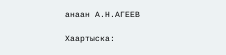анаан А.Н.АГЕЕВ

Хаартыска: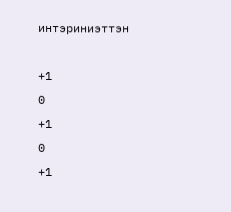интэриниэттэн

+1
0
+1
0
+1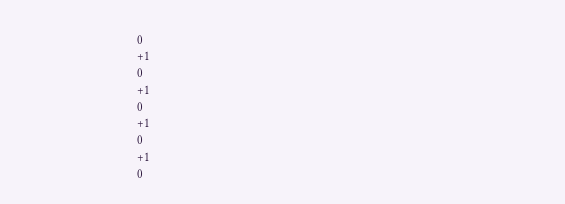0
+1
0
+1
0
+1
0
+1
0